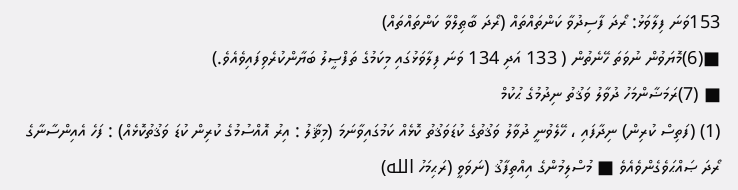153ވަނަ ފިލާވަޅު: ރޯދަ ފާސިދުވާ ކަންތައްތައް (ރޯދަ ބާޠިލްވާ ކަންތައްތައް)
■(6)މޮޔަވުން ނުވަތަ ހޭނެތުން ( 133 އަދި 134 ވަނަ ފިލާވަޅުގައި މިކަމުގެ ތަފްޞީލު ބަޔާންކުރެވިފައިވެއެވެ.)
■ (7)ރަމަޟާންމަހު ދުވާލު ވަޤުތު ނިދުމުގެ ޙުކުމް
(1) (ފަތިސް ކުރިން) ނިދާފައި ، ހޭލެވުނީ ދުވާލު ވަޤުތުގެ ކުޑަވަޤުތު ކޮޅެއް ކަމުގައިވާނަމަ (މިޘާލު : އިރު އޮއްސުމުގެ ކުރިން ކުޑަ ވަޤުތުކޮޅެއް) : ފަހެ އެއިންސާނާގެ ރޯދަ ޞައްޙަވެގެންވެއެވެ ■ މުސްލިމުންގެ އިއްތިފާޤު (ނަވަވީ (ރަޙިމަހު الله)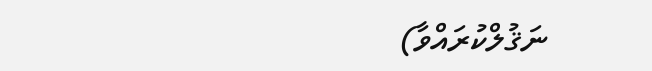ނަޤުލްކުރައްވާ)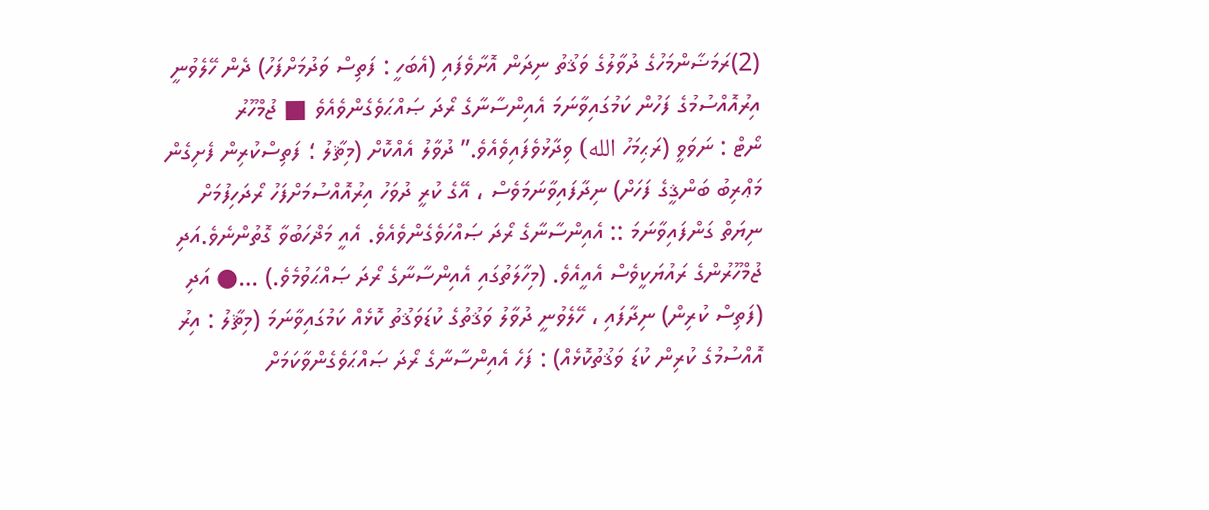(2)ރަމަޟާންމަހުގެ ދުވާލުގެ ވަޤުތު ނިދަން އޮށާވެފައި (އެބަހީ : ފަތިސް ވަދުމަށްފަހު) ދެން ހޭލެވުނީ އިރުއޮއްސުމުގެ ފަހުން ކަމުގައިވާނަމަ އެއިންސާނާގެ ރޯދަ ޞައްޙަވެގެންވެއެވެ ■ ޖުމްހޫރު
ނޯޓް : ނަވަވީ (ރަޙިމަހު الله) ވިދާޅުވެފައިވެއެވެ.” ދުވާލު އެއްކޮށް (މިޘާލު ؛ ފަތިސްކުރިން ފެށިގެން މަޢްރިބު ބަންޤީގެ ފަހަށް) ނިދާފައިވާނަމަވެސް ، އޭގެ ކުރީ ދުވަހު އިރުއޮއްސުމަށްފަހު ރޯދަހިފުމަށް ނިޔަތް ގަންފައިވާނަމަ :: އެއިންސާނާގެ ރޯދަ ޞައްހަވެގެންވެއެވެ. އެއީ މަޛްހަބުވާ ގޮތުންނެވެ.އަދި ޖުމްހޫރުންގެ ރައުޔަކީވެސް އެއީއެވެ. (މިހާލަތުގައި އެއިންސާނާގެ ރޯދަ ޞައްޙަވުމެވެ.) …● އަދި (ފަތިސް ކުރިން) ނިދާފައި ، ހޭލެވުނީ ދުވާލު ވަޤުތުގެ ކުޑަވަޤުތު ކޮޅެއް ކަމުގައިވާނަމަ (މިޘާލު : އިރު އޮއްސުމުގެ ކުރިން ކުޑަ ވަޤުތުކޮޅެއް) : ފަހެ އެއިންސާނާގެ ރޯދަ ޞައްޙަވެގެންވާކަމަށް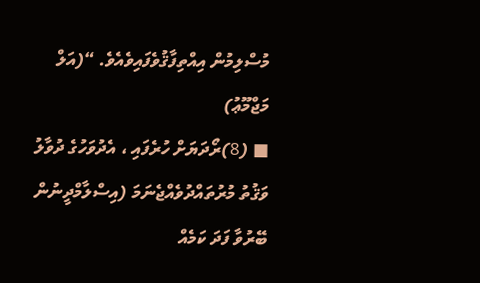މުސްލިމުން އިއްތިފާޤުވެފައިވެއެވެ. “(އަލް މަޖްމޫޢު)
■ (8)ރޯދަޔަށް ހުރެފައި ، އެދުވަހުގެ ދުވާލު ވަޤުތު މުރުތައްދުވެއްޖެނަމަ (އިސްލާމްދީނުން ބޭރުވާ ފަދަ ކަމެއް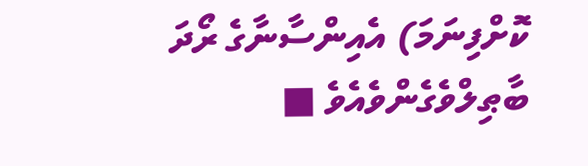ކޮށްފިނަމަ) އެއިންސާނާގެ ރޯދަ ބާޠިލްވެގެންވެއެވެ ■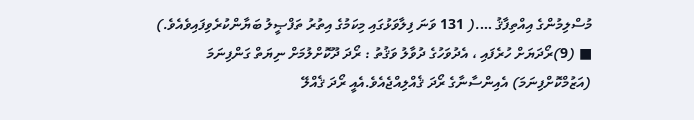މުސްލިމުންގެ އިއްތިފާޤު ….( 131 ވަނަ ފިލާވަޅުގައި މިކަމުގެ އިތުރު ތަފްޞީލު ބަޔާންކުރެވިފައިވެއެވެ.)
■ (9)ރޯދަޔަށް ހުރެފައި ، އެދުވަހުގެ ދުވާލު ވަޤުތު : ރޯދަ ދޫކޮށްލުމަށް ނިޔަތް ގަންފިނަމަ
(އަޒުމްކޮށްފިނަމަ) އެއިންސާނާގެ ރޯދަ ޤެއްލިއްޖެއެވެ.އެއީ ރޯދަ ޤެއްލޭ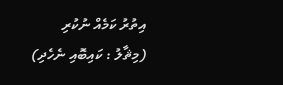އިތުރު ކަމެއް ނުކުރި (މިޘާލު : ކައިބޮއި ނެހެދި)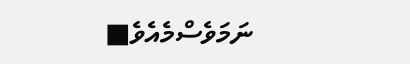ނަމަވެސްމެއެވެ■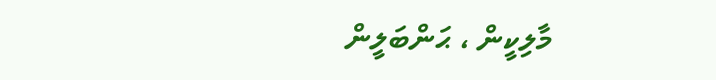މާލިކީން ، ޙަންބަލީން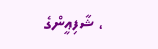، ޝާފިޢީންގެ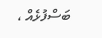ބަސްފުޅެއް ،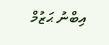އިބްނު ޙަޒުމް